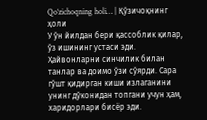Qo‘zichoqning holi… | Қўзичоқнинг ҳоли
У ўн йилдан бери қассоблик қилар, ўз ишининг устаси эди. Ҳайвонларни синчилик билан танлар ва доимо ўзи сўярди. Сара гўшт қидирган киши излаганини унинг дўконидан топгани учун ҳам, харидорлари бисёр эди.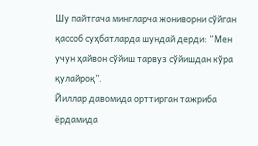Шу пайтгача мингларча жониворни сўйган қассоб суҳбатларда шундай дерди: “Мен учун ҳайвон сўйиш тарвуз сўйишдан кўра қулайроқ”.
Йиллар давомида орттирган тажриба ёрдамида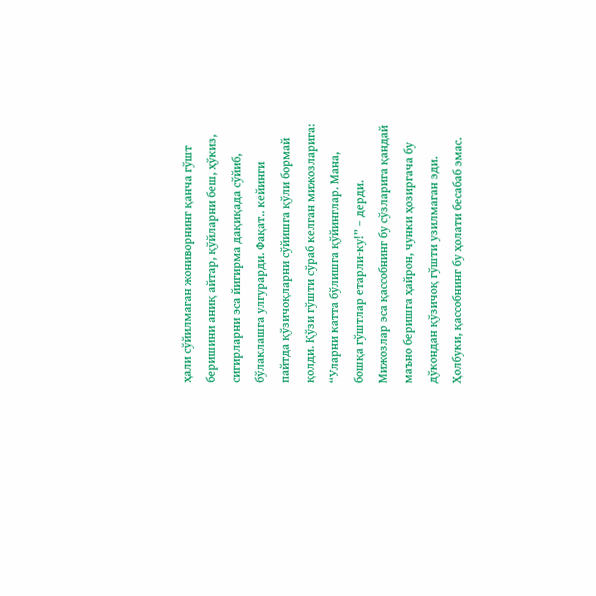ҳали сўйилмаган жониворнинг қанча гўшт беришини аниқ айтар, қўйларни беш, ҳўкиз, сигирларни эса йигирма дақиқада сўйиб, бўлаклашга улгурарди. Фақат.. кейинги пайтда қўзичоқларни сўйишга қўли бормай қолди. Қўзи гўшти сўраб келган мижозларига: “Уларни катта бўлишга қўйинглар. Мана, бошқа гўштлар етарли-ку!” – дерди. Мижозлар эса қассобнинг бу сўзларига қандай маъно беришга ҳайрон, чунки ҳозиргача бу дўкондан қўзичоқ гўшти узилмаган эди. Ҳолбуки, қассобнинг бу ҳолати бесабаб эмас.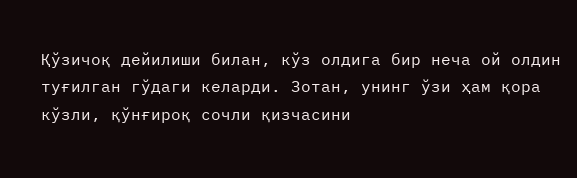Қўзичоқ дейилиши билан, кўз олдига бир неча ой олдин туғилган гўдаги келарди. Зотан, унинг ўзи ҳам қора кўзли, қўнғироқ сочли қизчасини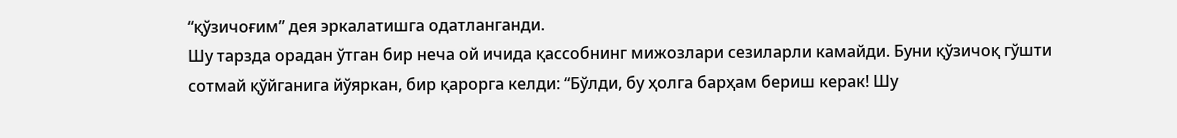“қўзичоғим” дея эркалатишга одатланганди.
Шу тарзда орадан ўтган бир неча ой ичида қассобнинг мижозлари сезиларли камайди. Буни қўзичоқ гўшти сотмай қўйганига йўяркан, бир қарорга келди: “Бўлди, бу ҳолга барҳам бериш керак! Шу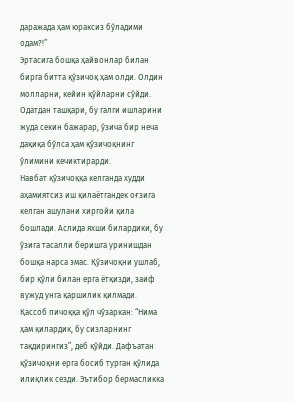даражада ҳам юраксиз бўладими одам?!”
Эртасига бошқа ҳайвонлар билан бирга битта қўзичоқ ҳам олди. Олдин молларни, кейин қўйларни сўйди. Одатдан ташқари, бу галги ишларини жуда секин бажарар, ўзича бир неча дақиқа бўлса ҳам қўзичоқнинг ўлимини кечиктирарди.
Навбат қўзичоққа келганда худди аҳамиятсиз иш қилаётгандек оғзига келган ашулани хиргойи қила бошлади. Аслида яхши билардики, бу ўзига тасалли беришга уринишдан бошқа нарса эмас. Қўзичоқни ушлаб, бир қўли билан ерга ётқизди, заиф вужуд унга қаршилик қилмади. Қассоб пичоққа қўл чўзаркан: “Нима ҳам қилардик, бу сизларнинг тақдирингиз”, деб қўйди. Дафъатан қўзичоқни ерга босиб турган қўлида илиқлик сезди. Эътибор бермасликка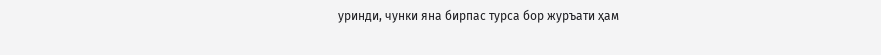уринди, чунки яна бирпас турса бор журъати ҳам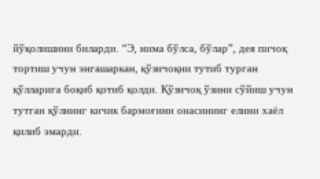йўқолишини биларди. “Э, нима бўлса, бўлар”, дея пичоқ тортиш учун энгашаркан, қўзичоқни тутиб турган қўлларига боқиб қотиб қолди. Қўзичоқ ўзини сўйиш учун тутган қўлнинг кичик бармоғини онасининг елини хаёл қилиб эмарди.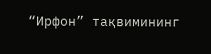“Ирфон” тақвимининг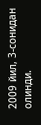2009 йил, 3-сонидан олинди.